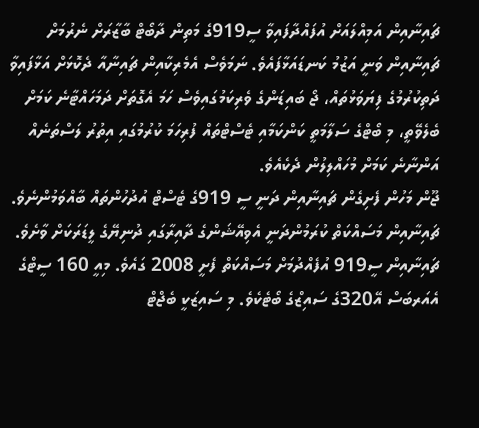ޗައިނާއިން އަމިއްލައަށް އުފައްދާފައިވާ ސީ919ގެ މަތިން ދާބޯޓް ބާޒާރަށް ނެރުމަށް ޗައިނާއިން ވަނީ އަޒުމު ކަނޑައަޅާފައެވެ. ނަމަވެސް އެމެރިކާއިން ޗައިނާއާ ދެކޮޅަށް އަޅާފައިވާ ދަތިކުރުމުގެ ފިޔަވަޅުތައް، ޖޯ ބައިޑަންގެ ވެރިކަމުގައިވެސް ހަމަ އެގޮތަށް ދަމަހައްޓާނެ ކަމަށް ބެލެވޭތީ، މި ބޯޓްގެ ސަލާމަތީ ކަންކަމާއި ޓެސްޓްތައް ފުރިހަމަ ކުރުމުގައި އިތުރު ލަސްތަނެއް އަންނާނެ ކަމަށް މުހައްލިލުން ދެކެއެވެ.
ޖޫން މަހުން ފެށިގެން ޗައިނާއިން ދަނީ ސީ 919ގެ ޓެސްޓް އުދުހުންތައް ބާއްވަމުންނެވެ. ޗައިނާއިން މަސައްކަތް ކުރަމުންދަނީ އެވިއޭޝަންގެ ދާއިރާގައި ދުނިޔޭގެ ލީޑަރަކަށް ވާށެވެ.
ޗައިނާއިން ސީ919 އުފެއްދުމަށް މަސައްކަތް ފެށީ 2008 ގައެވެ. މިއީ 160 ސީޓްގެ އެއަރބަސް އޭ320ގެ ސައިޒްގެ ބޯޓެކެވެ. މި ސައިޒަކީ ބެޖްޓް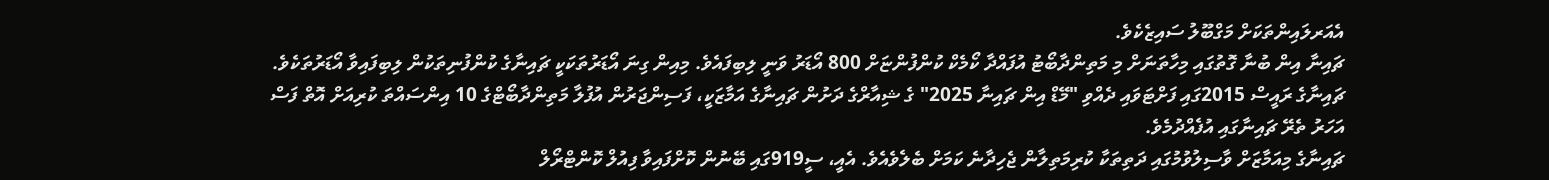އެއަރލައިންތަކަށް މަގްބޫލު ސައިޒެކެވެ.
ޗައިނާ އިން ބުނާ ގޮތުގައި މިހާތަނަށް މި މަތިންދާބޯޓު އުފައްދާ ކޯމެކް ކުންފުންޏަށް 800 އޯޑަރު ވަނީ ލިބިފައެވެ. މިއިން ގިނަ އޯޑަރުތަކަކީ ޗައިނާގެ ކުންފުނިތަކުން ލިބިފައިވާ އޯޑަރުތަކެވެ.
ޗައިނާގެ ރައީސް 2015ގައި ފަށްޓަވައި ދެއްވި "މޭޑް އިން ޗައިނާ 2025" ގެ ޝިއާރްގެ ދަށުން ޗައިނާގެ އަމާޒަކީ، ފަސިންޖަރުން އުފުލާ މަތިންދާބޯޓްގެ 10 އިންސައްތަ ކުރިއަށް އޮތް ފަސް އަހަރު ތެރޭ ޗައިނާގައި އުފެއްދުމެވެ.
ޗައިނާގެ މިއަމާޒަށް ވާސިލުވުމުގައި ދަތިތަކާ ކުރިމަތިލާން ޖެހިދާނެ ކަމަށް ބެލެވެއެވެ. އެއީ، ސީ919ގައި ބޭނުން ކޮށްފައިވާ ފިއުލް ކޮންޓްރޯލް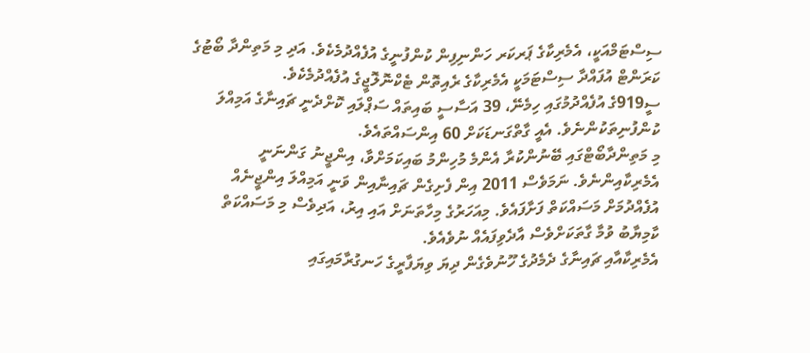ސިސްޓަމްއަކީ، އެމެރިކާގެ ޕަރކަރ ހަންނިފިން ކުންފުނީގެ އުފެއްދުމެކެވެ. އަދި މި މަތިންދާ ބޯޓުގެ ކަރަންޓް އުފައްދާ ސިސްޓަމަކީ އެމެރިކާގެ ރެއިތޮން ޓެކްނޮލޮޖީގެ އުފެއްދުމެކެވެ.
ސީ919ގެ އުފެއްދުމުގައި ހިމެނޭ، 39 އަސާސީ ބައިތައް ސަޕްލައި ކޮށްދެނީ ޗައިނާގެ އަމިއްލަ ކުންފުނިތަކުންނެވެ. އެއީ ގާތްގަނޑަކަށް 60 އިންސައްތައެވެ.
މި މަތިންދާބޯޓްގައި ބޭނުންކުރާ އެންމެ މުހިންމު ބައިކަމަށްވާ، އިންޖީނު ގަންނަނީ އެމެރިކާއިންނެވެ. ނަމަވެސް 2011 އިން ފެށިގެން ޗައިނާއިން ވަނީ އަމިއްލަ އިންޖީނެއް އުފެއްދުމަށް މަސައްކަތް ފަށާފައެވެ. މިއަހަރުގެ މިހާތަނަށް އައި އިރު، އަދިވެސް މި މަސައްކަތް ކާމިޔާބު ވުމާ ގާތަކަށްވެސް އާދެވިފައެއް ނުވެއެވެ.
އެމެރިކާއާއި ޗައިނާގެ ދެމެދުގެ ހޫނުވެގެން ދިޔަ ވިޔަފާރީގެ ހަނގުރާމައިގައި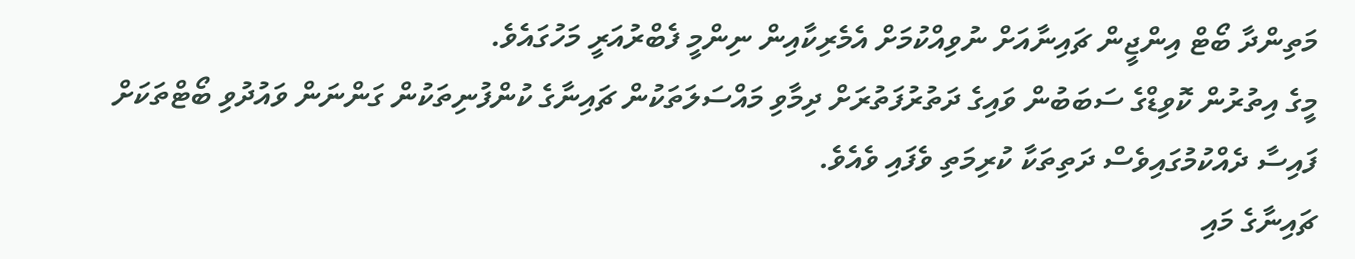މަތިންދާ ބޯޓް އިންޖީން ޗައިނާއަށް ނުވިއްކުމަށް އެމެރިކާއިން ނިންމީ ފެބްރުއަރީ މަހުގައެވެ.
މީގެ އިތުރުން ކޮވިޑްގެ ސަބަބުން ވައިގެ ދަތުރުފަތުރަށް ދިމާވި މައްސަލަތަކުން ޗައިނާގެ ކުންފުނިތަކުން ގަންނަން ވައުދުވި ބޯޓްތަކަށް ފައިސާ ދެއްކުމުގައިވެސް ދަތިތަކާ ކުރިމަތި ވެފައި ވެއެވެ.
ޗައިނާގެ މައި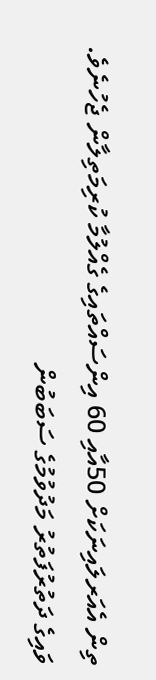ތިން އެއަރލައިނަކަށް 50އާއި 60 އިންސައްތައިގެ ގެއްލުމާ ކުރިމަތިލާން ޖެހުނެވެ. ވައިގެ ދަތުރުފަތުރު މަދުވުމުގެ ސަބަބުން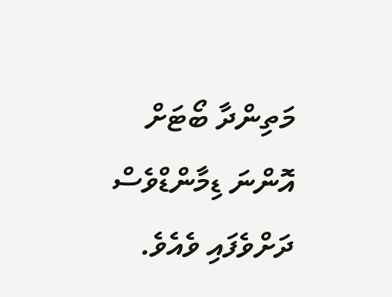މަތިންދާ ބޯޓަށް އޮންނަ ޑިމާންޑްވެސް ދަށްވެފައި ވެއެވެ.